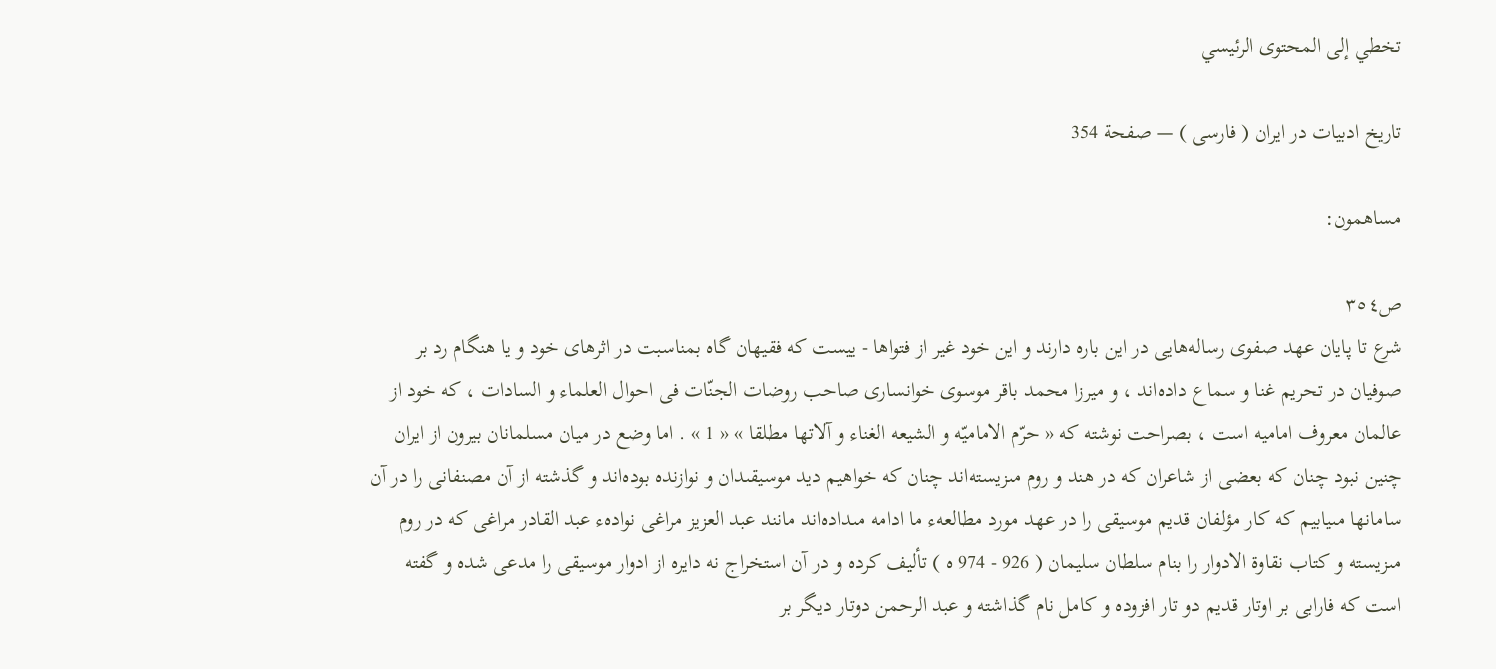تخطي إلى المحتوى الرئيسي

تاريخ ادبيات در ايران ( فارسى ) — صفحة 354

مساهمون:

ص٣٥٤
شرع تا پايان عهد صفوى رساله‌هايى در اين باره دارند و اين خود غير از فتواها - ييست كه فقيهان گاه بمناسبت در اثرهاى خود و يا هنگام رد بر صوفيان در تحريم غنا و سماع داده‌اند ، و ميرزا محمد باقر موسوى خوانسارى صاحب روضات الجنّات فى احوال العلماء و السادات ، كه خود از عالمان معروف اماميه است ، بصراحت نوشته كه « حرّم الاماميّه و الشيعه الغناء و آلاتها مطلقا » « 1 » . اما وضع در ميان مسلمانان بيرون از ايران چنين نبود چنان كه بعضى از شاعران كه در هند و روم مىزيسته‌اند چنان كه خواهيم ديد موسيقىدان و نوازنده بوده‌اند و گذشته از آن مصنفانى را در آن سامانها مىيابيم كه كار مؤلفان قديم موسيقى را در عهد مورد مطالعهء ما ادامه مىداده‌اند مانند عبد العزيز مراغى نوادهء عبد القادر مراغى كه در روم مىزيسته و كتاب نقاوة الادوار را بنام سلطان سليمان ( 926 - 974 ه ) تأليف كرده و در آن استخراج نه دايره از ادوار موسيقى را مدعى شده و گفته است كه فارابى بر اوتار قديم دو تار افزوده و كامل نام گذاشته و عبد الرحمن دوتار ديگر بر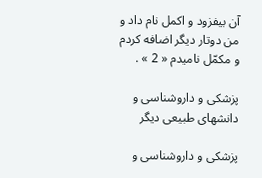آن بيفزود و اكمل نام داد و من دوتار ديگر اضافه كردم و مكمّل ناميدم « 2 » .

پزشكى و داروشناسى و دانشهاى طبيعى ديگر

پزشكى و داروشناسى و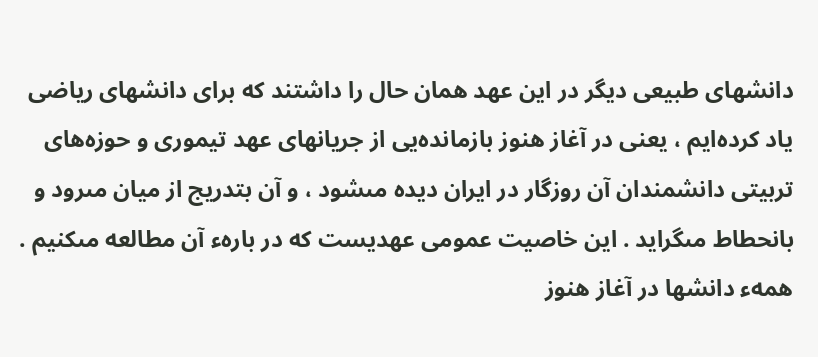دانشهاى طبيعى ديگر در اين عهد همان حال را داشتند كه براى دانشهاى رياضى ياد كرده‌ايم ، يعنى در آغاز هنوز بازمانده‌يى از جريانهاى عهد تيمورى و حوزه‌هاى تربيتى دانشمندان آن روزگار در ايران ديده مىشود ، و آن بتدريج از ميان مىرود و بانحطاط مىگرايد . اين خاصيت عمومى عهديست كه در بارهء آن مطالعه مىكنيم . همهء دانشها در آغاز هنوز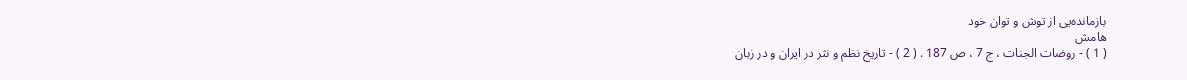بازمانده‌يى از توش و توان خود
هامش
( 1 ) - روضات الجنات ، ج 7 ، ص 187 . ( 2 ) - تاريخ نظم و نثر در ايران و در زبان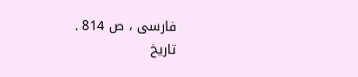فارسى ، ص 814 .
تاريخ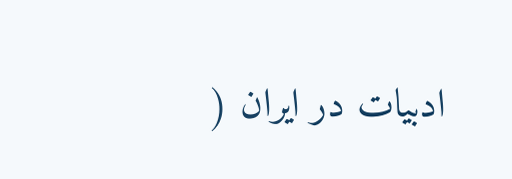ادبيات در ايران (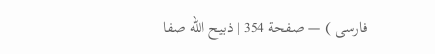فارسى ) — صفحة 354 | ذبيح الله صفا